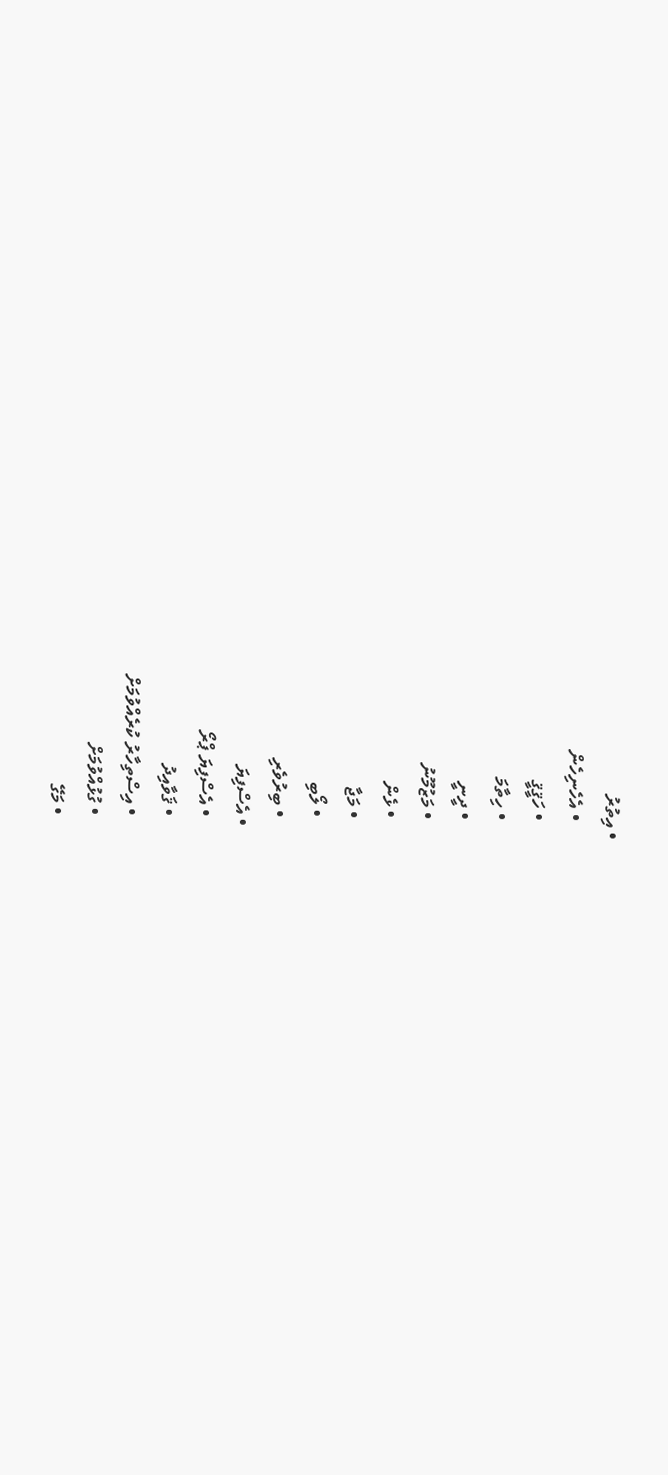• އިތުރު
    • އެހެނިހެން
    • ހަޤީޤީ
    • ހިތާމަ
    • ދީނީ
    • މަޒުމޫނު
    • ޅެން
    • މަޖާ
    • ލޯބި
    • ބިރުވެރި
  • އެސްފިޔަ
    • އެސްފިޔަ ޕްރޯ
    • ޤަވާއިދު
    • އިސްތިހާރު ކުރެއްވުމަށް
    • ގުޅުއްވުމަށް
    • މަގޭ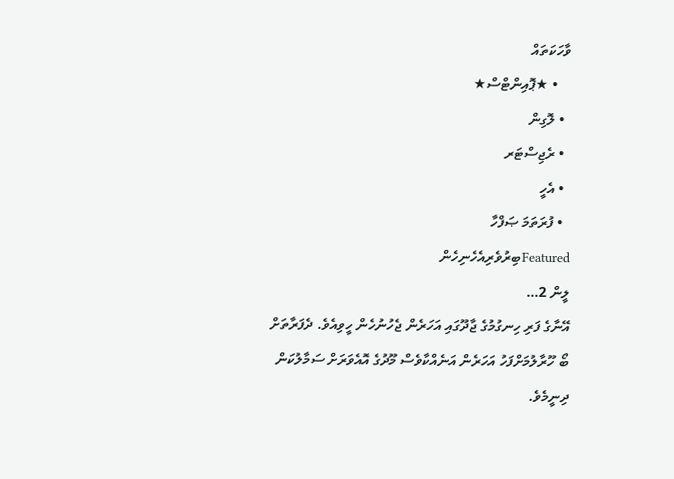ވާހަކަތައް
    • ★ޕޮއިންޓްސް★
  • ލޮގިން
  • ރެޖިސްޓަރ
  • އެހީ
  • ފުރަތަމަ ޞަފްހާ
Featuredބިރުވެރިއެހެނިހެން
ލީން 2…
އޭނާގެ ފަރި ހިނގުމުގެ ޖާދޫގައި އަހަރެން ޖެހުނުހެން ހީވިއެވެ. ދެފަރާތަށް ބޯ ހޫރާލުމަށްފަހު އަހަރެން އަނެއްކާވެސް މޫދުގެ އޮއެވަރަށް ސަމާލުކަން ދިނީމެވެ.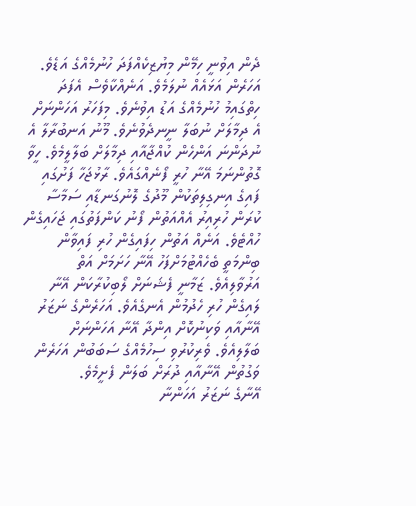ދެން އިވުނީ ހިމޭން މިޔުޒިކެއްފަދަ ހުނުމެއްގެ އަޑެވެ. އަހަރެން އަޅައެއް ނުލަމެވެ. އަނެއްކާވެސް އެފަދަ ހިތްގައިމު ހުނުމެއްގެ އަޑު އިވުނެވެ. މިފަހަރު އަހަންނަށް އެ ދިމާލަށް ނުބަލާ ނީނދެވުނެވެ. މޫނު އަނބުރާލާ އެ ނުދަންނަ އަންހެން ކުއްޖާއާއި ދިމާލަށް ބަލާލީމެވެ. ހީވާ ގޮތުންނަމަ އޭނާ ހުރީ ފޯނެއްގައެވެ. ރާޅުޖަހާ ފަށުގައި ފައިގެ އިނގިލިތަކުން މޫދުގެ ލޮނުގަނޑާއި ސަމާސާ ކުރަން ހުރިއިރު އެއްއަތުން ފޯނު ކަންފަތުގައި ޖަހައިގެން ހުއްޓެވެ. އަނެއް އަތުން ހިފައިގެން ހުރި ފައިވާން ބިންމަތީ ބެހެއްޓުމަށްފަހު އޭނާ ހަށަމަށް އަތް އަރުވާލިއެވެ. ޒަމާނީ ފެޝަނަށް ލޯބިކުރާކަން އޭނާ ލައިގެން ހުރި ހެދުމުން އެނގެއެވެ. އަހަރެންގެ ނަޒަރު އޭނާއާއި ވަކިނުކޮށް އިންދާ އޭނާ އަހަންނަށް ބަލާލިއެވެ. ވެރިކުރުވި ސިހުމެއްގެ ސަބަބުން އަހަރެން ވަގުތުން އޭނާއާއި ދުރަށް ބަލަން ފެށީމެވެ.
އޭނާގެ ނަޒަރު އަހަންނާ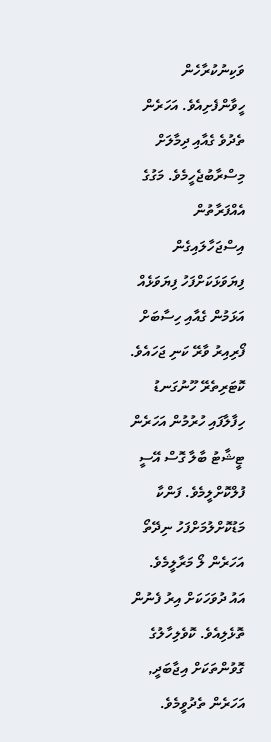ވަކިނުކުރާހެން ހީވާންފެށިއެވެ. އަހަރެން ތެދުވެ ގެއާއި ދިމާލަށް މިސްރާބުޖެހީމެވެ. މަގުގެ އެއްފަރާތުން އިސްޖަހާލައިގެން ފިޔަވަޅަކަށްފަހު ފިޔަވަޅެއް އަޅަމުން ގެއާއި ހިސާބަށް ފޯރިއިރު ވާރޭ ކަނި ޖަހައެވެ.
ކޮޓަރިތެރޭ ހޫނުގަނޑު ހިފާލާފައި ހުރުމުން އަހަރެން ޓީޝާޓު ބާލާ ގޮސް އޭސީ ފުލްކޮށްލީމެވެ. ފަންކާ މަޑުކޮށްލުމަށްފަހު ނިދޭތޯ އަހަރެން ލޯ މަރާލީމެވެ.
އައު ދުވަހަކަށް އިރު ފެނުން ތޮޅެލިއެވެ. ކޮވެލިހާލުގެ  ގޮވުންތަކަށް އިޖާބަދީ, އަހަރެން ތެދުވީމެވެ.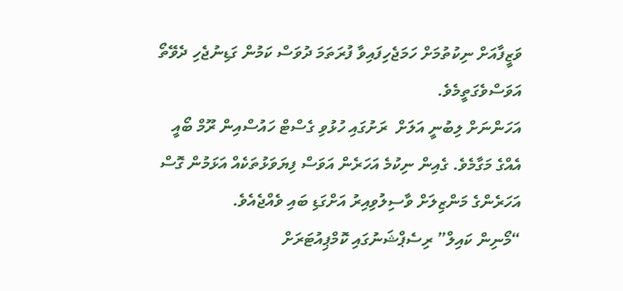ވަޒީފާއަށް ނިކުތުމަށް ހަމަޖެހިފައިވާ ފުރަތަމަ ދުވަސް ކަމުން ގަޑިނުޖެހި ދެވޭތޯ އަވަސްވެގަތީމެވެ.
އަހަންނަށް ލިބުނީ އަލަށް  ރަށުގައި ހުޅުވި ގެސްޓް ހައުސްއިން ރޫމް ބޯއީ އެއްގެ މަގާމެވެ. ގެއިން ނިކުމެ އަހަރެން އަވަސް ފިޔަވަޅުތަކެއް އަޅަމުން ގޮސް އަހަރެންގެ މަންޒިލަށް ވާސިލުވިއިރު އަށްގަޑި ބައި ވެއްޖެއެވެ.
“މޯނިން ކައިލް” ރިސެޕްޝަނުގައި ކޮމްޕިއުޓަރަށް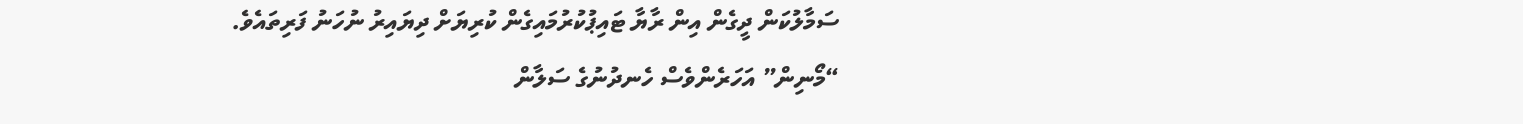ސަމާލުކަން ދީގެން އިން ރާޔާ ޓައިޕުކުރުމައިގެން ކުރިޔަށް ދިޔައިރު ނުހަނު ފަރިތައެވެ.
“މޯނިން” އަހަރެންވެސް ހެނދުނުގެ ސަލާން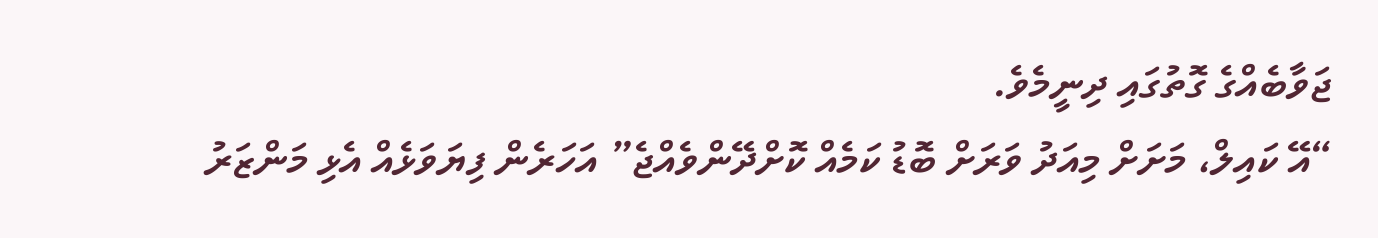ޖަވާބެއްގެ ގޮތުގައި ދިނީމެވެ.
“އޭ ކައިލް، މަށަށް މިއަދު ވަރަށް ބޮޑު ކަމެއް ކޮށްދޭންވެއްޖެ” އަހަރެން ފިޔަވަޅެއް އެޅި މަންޒަރު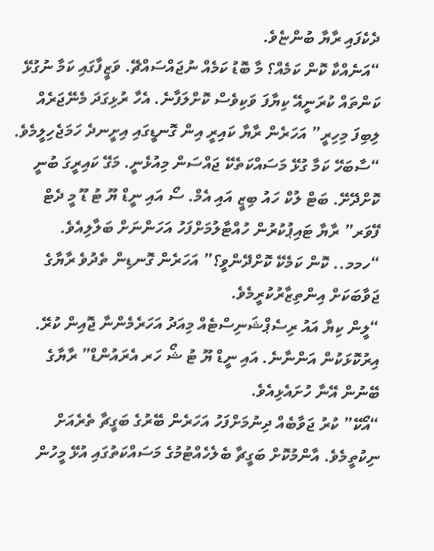ދެކެފައި ރާޔާ ބުންޏެވެ.
“އަނެއްކާ ކޮން ކަމެއް؟ މާ ބޮޑު ކަމެއް ނުޖައްސައްޗޭ. ވަޒީފާގައި ކަމާ ނުގުޅޭ ކަންތައް ކުރަނީއޭ ކިޔާފަ ވަކިވެސް ކޮށްލަފާނެ. އެހާ ރުޅިގަދަ މެނޭޖަރެއް ލިބިފަ މިހިރީ” އަހަރެން ރާޔާ ކައިރީ އިން ގޮނޑީގައި އިށީނދެ ހަމަޖެހިލީމެވެ.
“ސާބަހޭ ކަމާ ގުޅޭ މަސައްކަތެކޭ ޖައްސަން މިއުޅެނީ. މަގޭ ކައިރީގަ ބުނީ ކޮށްދޭށޭ. ބަޓް ލުކް ހައު ބިޒީ އައި އެމް. ސޯ އައި ނީޑް ޔޫ ޓު ޑޫ މީ ދެޓް ފޭވަރ” ރާޔާ ޓައިޕުކުރުން ހުއްޓާލުމަށްފަހު އަހަންނަށް ބަލާލިއެވެ.
“ހމމ.. ކޮން ކަމެކޭ ކޮށްދޭންވީ؟” އަހަރެން ގޮނޑިން ތެދުވެ ރާޔާގެ ޖަވާބަކަށް އިންތިޒާރުކުރީމެވެ.
“ލީން ކިޔާ އައު ރިސެޕްޝަނިސްޓެއް މިއަދު އަހަރެމެންނާ ޖޮއިން ކުރޭ. އިރުކޮޅަކުން އަންނާނެ. އައި ނީޑް ޔޫ ޓު ޝޯ ހަރ އެރައުންޑް” ރާޔާގެ ބޭނުން އޭނާ ހުށައެޅިއެވެ.
“އޯކޭ” ކުރު ޖަވާބެއް ދިނުމަށްފަހު އަހަރެން ބޭރުގެ ބަގީޗާ ތެރެއަށް ނިކުތީމެވެ. އާންމުކޮށް ބަގީޗާ ބެލެހެއްޓުމުގެ މަސައްކަތުގައި އުޅޭ މީހުން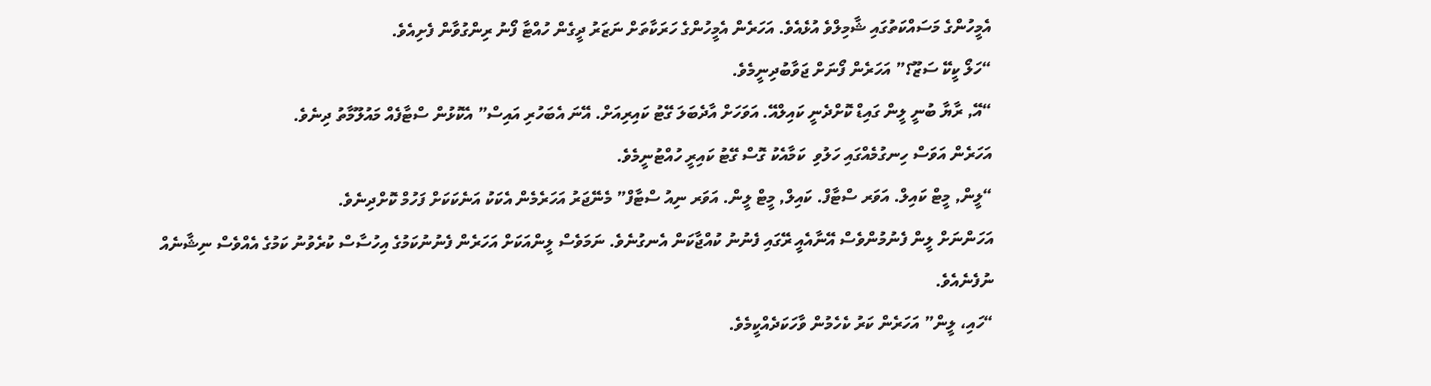އެމީހުންގެ މަސައްކަތުގައި ޝާމިލްވެ އުޅެއެވެ. އަހަރެން އެމީހުންގެ ހަރަކާތަށް ނަޒަރު ދީގެން ހުއްޓާ ފޯނު ރިންގުވާން ފެށިއެވެ.
“ހަލޯ ކީކޭ ސަޒޫ؟” އަހަރެން ފޯނަށް ޖަވާބުދިނީމެވެ.
“އޭ, ރާޔާ ބުނީ ލީން ގައިޑް ކޮށްދެނީ ކައިލްއޭ. އަވަހަށް އާދެބަލަ ގޭޓު ކައިރިއަށް. އޭނަ އެބަހުރި އައިސް” އެކޮޅުން ސްޓާފެއް މައުލޫމާތު ދިނެވެ.
އަހަރެން އަވަސް ހިނގުމެއްގައި ހަލުވި  ކަމާއެކު ގޮސް ގޭޓު ކައިރީ ހުއްޓުނީމެވެ.
“ލީން, މީޓް ކައިލް. އަވަރ ސްޓާފް. ކައިލް, މީޓް ލީން. އަވަރ ނިއު ސްޓާފް” މެނޭޖަރު އަހަރެމެން އެކަކު އަނެކަކަށް ފަހުމް ކޮށްދިނެވެ.
އަހަންނަށް ލީން ފެނުމުންވެސް އޭނާއެއީ ރޭގައި ފެނުނު ކުއްޖާކަން އެނގުނެވެ. ނަމަވެސް ލީންއަކަށް އަހަރެން ފެނުނުކަމުގެ އިހުސާސް ކުރެވުނު ކަމުގެ އެއްވެސް ނިޝާނެއް ނުފެނެއެވެ.
“ހައި، ލީން” އަހަރެން ކަރު ކެހެމުން ވާހަކަދެއްކީމެވެ.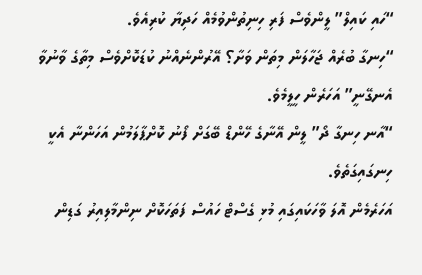“ހައި ކައިލް” ލީންވެސް ފަރި ހިނިތުންވުމެއް ހަދިޔާ ކުރިއެވެ.
“ހިނގާ ބުރެއް ޖަހާލަން މިތަން ވަށާ؟ އޭރުންނެއްނު ކުޑަކޮށްވެސް މިތާގެ ވާނުވާ އެނގޭނީ” އަހަރެން ހީލީމެވެ.
“އާނ ހިނގާ ދޯ” ލީން އޭނާގެ ހޭންޑް ބޭގަށް ފޯނު ކޮށްޕާލަމުން އަހަންނާ އެކީ ހިނގައިގަތެވެ.
އަހަރެމެން އޮލަ ވާހަކައިގައި މުޅި ގެސްޓް ހައުސް ފަތަހަކޮށް ނިންމާލިއިރު ގަޑިން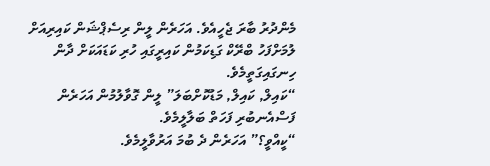މެންދުރު ބާރަ ޖެހީއެވެ. އަހަރެން ލީން ރިސެޕްޝަން ކައިރިއަށް ލުމަށްފަހު ބްރޭކް ގަޑިކަމުން ކައިރީގައި ހުރި ކަޑައަކަށް ދާން ހިނގައިގަތީމެވެ.
“ކައިލް, ކައިލް, މަޑުކޮށްބަލަ” ލީން ގޮވާލުމުން އަހަރެން ފަސްއެނބުރި ފަހަތް ބަލާލީމެވެ.
“ކީއްވީ؟” އަހަރެން ދެ ބުމަ އަރުވާލީމެވެ.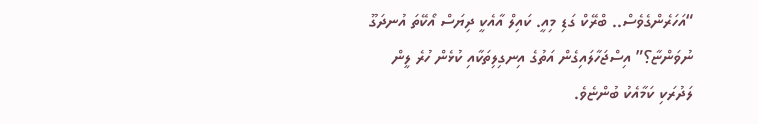“އަހަރެންގެވެސް.. ބްރޭކް ގަޑި މިއީ. ކައިލް އާއެކީ ދިޔަސް އޯކޭތަ އުނދަގޫ ނުވަންޏާ؟” އިސްޖަހާލައިގެން އަތުގެ އިނގިލިތަކާއި ކުޅެން ހުރެ ލީން ލަދުރަކި ކަމާއެކު ބުންޏެވެ.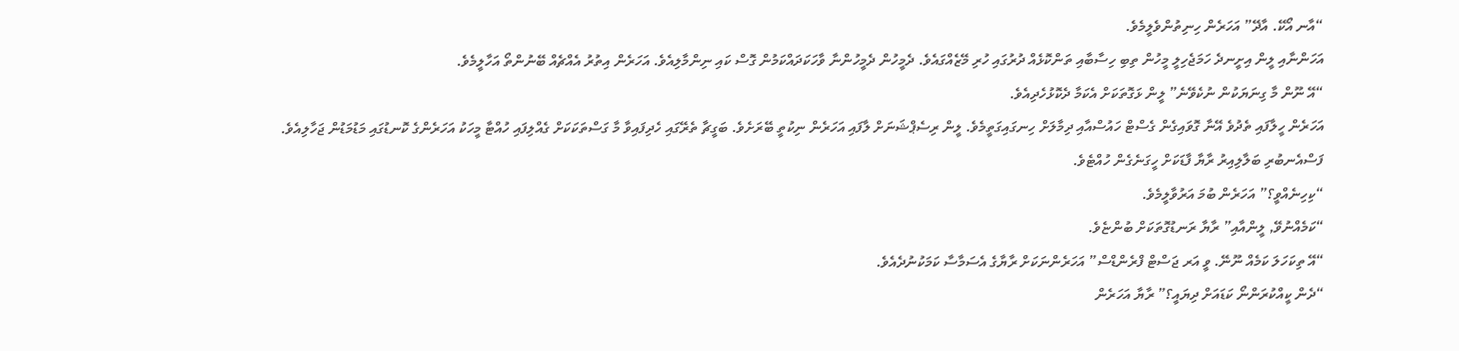“އާނ އޯކޭ. އާދޭ” އަހަރެން ހިނިތުންވެލީމެވެ.
އަހަންނާއި ލީން އިށީނދެ ހަމަޖެހިލީ މީހުން ތިބި ހިސާބާއި ތަންކޮޅެއް ދުރުގައި ހުރި މޭޒެއްގައެވެ. ދެމީހުން ދެމީހުންނާ ވާހަކަދައްކަމުން ގޮސް ކައި ނިންމާލިއެވެ. އަހަރެން އިތުރު އެއްޗެއް ބޭނުންތޯ އަހާލީމެވެ.
“އޭ ނޫން މާ ގިނަޔަކުން ނުކެވޭނެ” ލީން ޅަގޮތަކަށް އެކަމާ ދެކޮޅުހެދިއެވެ.
އަހަރެން ހީލާފައި ތެދުވެ އޭނާ ގޮވައިގެން ގެސްޓް ހައުސްއާއި ދިމާލަށް ހިނގައިގަތީމެވެ. ލީން ރިސެޕްޝަނަށް ލާފައި އަހަރެން ނިކުތީ ބޭރަށެވެ. ބަގީޗާ ތެރޭގައި ހެދިފައިވާ މާ ގަސްތަކަކަށް ގެއްލިފައި ހުއްޓާ މީހަކު އަހަރެންގެ ކޮނޑުގައި މަޑުމަޑުން ޖަހާލިއެވެ. ފަސްއެނބުރި ބަލާލިއިރު ރާޔާ ފާޑަކަށް ހީގަނެގެން ހުއްޓެވެ.
“ކިހިނެއްވީ؟” އަހަރެން ބުމަ އަރުވާލީމެވެ.
“ކަމެއްނުވޭ, ލީންއާއި” ރާޔާ ރަނޑުގޮތަކަށް ބުންޏެވެ.
“އޭ ތިކަހަލަ ކަމެއް ނޫނޭ. ވީ އަރ ޖަސްޓް ފްރެންޑްސް” އަހަރެންނަކަށް ރާޔާގެ އެސަމާސާ ކަމަކުނުދެއެވެ.
“ދެން ކީއްކުރަންނޯ ކަޑައަށް ދިޔައީ؟” ރާޔާ އަހަރެން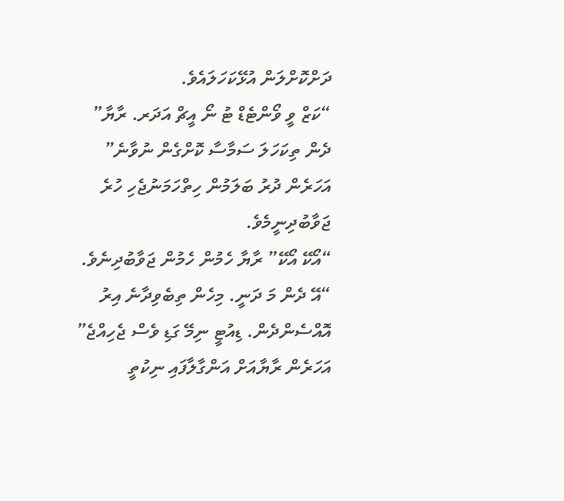ދަށްކޮށްލަން އުޅޭކަހަލައެވެ.
“ކަޒް ވީ ވޯންޓެޑް ޓު ނޯ އީޗް އަދަރ. ރާޔާ”   ދެން ތިކަހަލަ ސަމާސާ ކޮށްގެން ނުވާނެ” އަހަރެން ދުރު ބަލަމުން ހިތްހަމަނުޖެހި ހުރެ ޖަވާބުދިނީމެވެ.
“އޯކޭ އޯކޭ” ރާޔާ ހެމުން ހެމުން ޖަވާބުދިނެވެ.
“އޭ ދެން މަ ދަނީ. މިހެން ތިބެވިދާނެ އިރު އޮއްސެންދެން. ޑިއުޓީ ނިމޭ ގަޑި ވެސް ޖެހިއްޖެ” އަހަރެން ރާޔާއަށް އަންގާލާފައި ނިކުތީ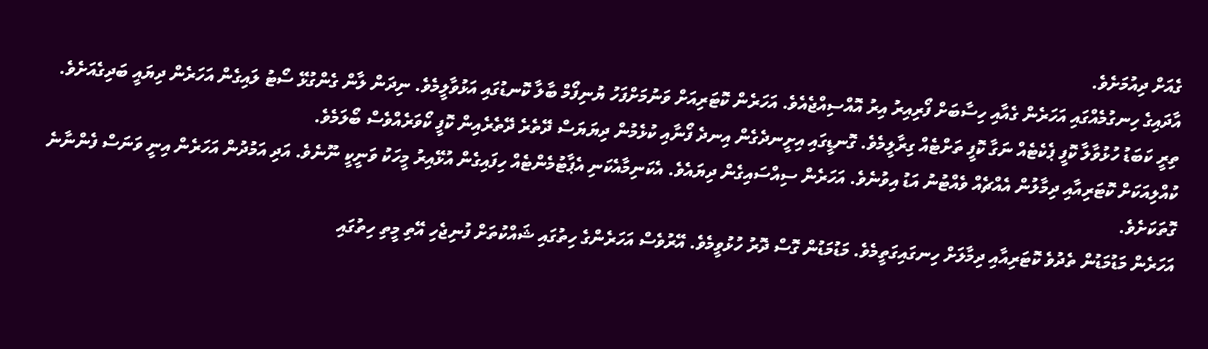ގެއަށް ދިއުމަށެވެ.
އާދައިގެ ހިނގުމެއްގައި އަހަރެން ގެއާއި ހިސާބަށް ފޯރިއިރު އިރު އޮއްސިއްޖެއެވެ. އަހަރެން ކޮޓަރިއަށް ވަނުމަށްފަހު ޔުނިފޯމް ބާލާ ކޮނޑުގައި އަޅުވާލީމެވެ. ނިދަން ލާން ގެންގުޅޭ ސޯޓު ލައިގެން އަހަރެން ދިޔައީ ބަދިގެއަށެވެ. ތިރީ ކަބަޑު ހުޅުވާލާ ކޮފީ ޕެކެޓެއް ނަގާ ކޮފީ ތަށްޓެއް ގިރާލީމެވެ. ގޮނޑީގައި އިށީނދެގެން އިނދެ ފޯނާއި ކުޅެމުން ދިޔަޔަސް ދޭތެރެ ދޭތެރެއިން ކޮފީ ކޯވަރެއްވެސް ބޯލަމެވެ.
ކުއްލިއަކަށް ކޮޓަރިއާއި ދިމާލުން އެއްޗެއް ވެއްޓުނު އަޑު އިވުނެވެ. އަހަރެން ސިއްސައިގެން ދިޔައެވެ. އެކަނިމާއެކަނި އެޕާޓުމެންޓެއް ހިފައިގެން އުޅޭއިރު މީހަކު ވަނީކީ ނޫނެވެ. އަދި އަމުދުން އަހަރެން އިނީ ވަނަސް ފެންނާނެ ގޮތަކަށެވެ.
އަހަރެން މަޑުމަޑުން ތެދުވެ ކޮޓަރިއާއި ދިމާލަށް ހިނގައިގަތީމެވެ. މަޑުމަޑުން ގޮސް ދޮރު ހުޅުވީމެވެ. އޭރުވެސް އަހަރެންގެ ހިތުގައި ޝައްކުތަށް ފުނިޖެހި އޭތި މީތި ހިތުގައި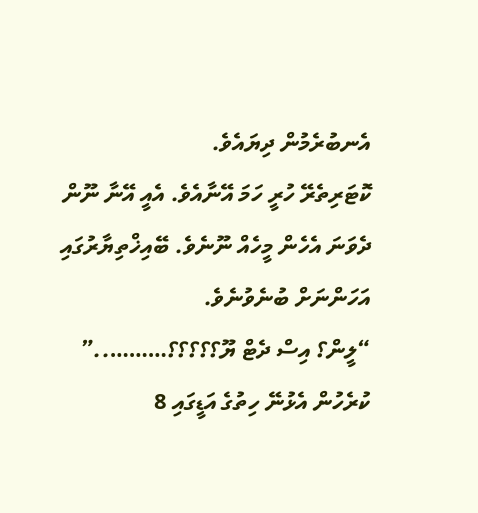އެނބުރެމުން ދިޔައެވެ.
ކޮޓަރިތެރޭ ހުރީ ހަމަ އޭނާއެވެ. އެއީ އޭނާ ނޫން ދެވަނަ އެހެން މީހެއް ނޫނެވެ. ބޭއިޚްތިޔާރުގައި އަހަންނަށް ބުނެވުނެވެ.
“ލީން؟ އިސް ދެޓް ޔޫ؟؟؟؟؟………..”
ކުރެހުން އެޅުނޭ ހިތުގެ އަޑީގައި 8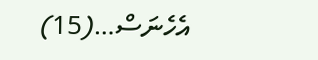އެހެނަސް…(15)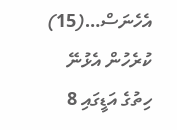އެހެނަސް…(15)
ކުރެހުން އެޅުނޭ ހިތުގެ އަޑީގައި 8